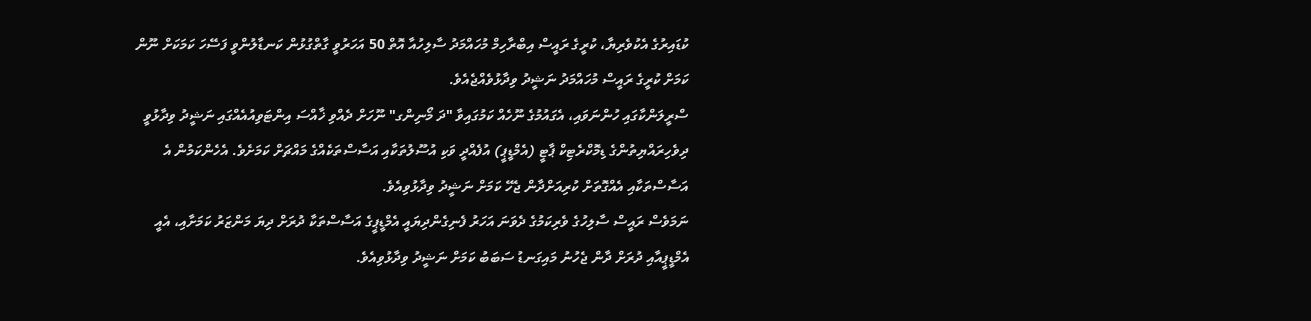ކުޑައިރުގެ އެކުވެރިޔާ، ކުރީގެ ރައީސް އިބްރާހިމް މުހައްމަދު ސާލިހުއާ އޮތް 50 އަހަރުވީ ގާތްގުޅުން ކަނޑާލުންވީ ފަސޭހަ ކަމަކަށް ނޫން ކަމަށް ކުރީގެ ރައީސް މުހައްމަދު ނަޝީދު ވިދާޅުވެއްޖެއެވެ.
ސްރީލަންކާގައި ހުންނަވައި، އެގައުމުގެ ނޫހެއް ކަމުގައިވާ "ދަ މޯނިންގ" ނޫހަށް ދެއްވި ޚާއްސަ އިންޓަވިއުއެއްގައި ނަޝީދު ވިދާޅުވީ ދިވެހިރައްޔިތުންގެ ޑިމޮކްރެޓިކް ޕާޓީ (އެމްޑީޕީ) އުފެއްދީ ވަކި އުސޫލުތަކާއި އަސާސްތަކެއްގެ މައްޗަށް ކަމަށެވެ. އެހެންކަމުން އެ އަސާސްތަކާއި އެއްގޮތަށް ކުރިއަށްދާން ޖެހޭ ކަމަށް ނަޝީދު ވިދާޅުވިއެވެ.
ނަމަވެސް ރައީސް ސާލިހުގެ ވެރިކަމުގެ ދެވަނަ އަހަރު ފެނިގެންދިޔައީ އެމްޑީޕީގެ އަސާސްތަކާ ދުރަށް ދިޔަ މަންޒަރު ކަމަށާއި، އެއީ އެމްޑީޕީއާއި ދުރަށް ދާން ޖެހުނު މައިގަނޑު ސަބަބު ކަމަށް ނަޝީދު ވިދާޅުވިއެވެ.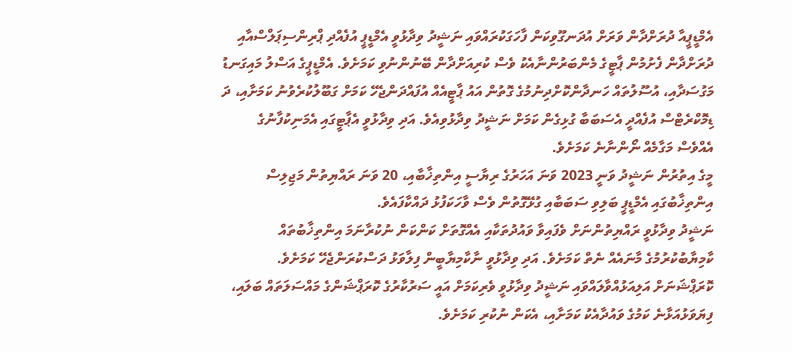އެމްޑީޕީއާ ދުރަށްދާން ވަރަށް އުދަނގޫވިކަން ފާހަގަކުރައްވައި ނަޝީދު ވިދާޅުވީ އެމްޑީޕީ އުފެއްދި ޕްރިންސިޕަލްސްއާއި ދުރަށްދާން ފެށުމުން ޕާޓީގެ މެންބަރުންނާއެކު ވެސް ކުރިއަށްދާން ބޭނުންނުވި ކަމަށެވެ. އެމްޑީޕީގެ އަސްލު މައިގަނޑު މަގުސަދާއި، އުސޫލުތައް ހަނދާންކޮށްދިނުމުގެ ގޮތުން އައު ޕާޓީއެއް އުފައްދަންޖެހޭ ކަމަށް ގަބޫލުކުރެވުނު ކަމަށާއި، ދަ ޑިމޮކްރެޓްސް އުފެއްދީ އެސަބަބާ ގުޅިގެން ކަމަށް ނަޝީދު ވިދާޅުވިއެވެ. އަދި ވިދާޅުވީ އެޕާޓީގައި އެމަނިކުފާނުގެ އެއްވެސް މަގާމެއް ނޯންނާނެ ކަމަށެވެ.
މީގެ އިތުރުން ނަޝީދު ވަނީ 2023 ވަނަ އަހަރުގެ ރިޔާސީ އިންތިޚާބާއި، 20 ވަނަ ރައްޔިތުން މަޖިލިސް އިންތިޚާބުގައި އެމްޑީޕީ ބަލިވި ސަބަބާއި ގުޅޭގޮތުން ވެސް ވާހަކަފުޅު ދައްކާފައެވެ.
ނަޝީދު ވިދާޅުވީ ރައްޔިތުންނަށް ވެފައިވާ ވައުދުތަކާއި އެއްގޮތަށް ކަންކަން ނުކުރާނަމަ އިންތިޚާބުތައް ކާމިޔާބުކުރުމުގެ މާނައެއް ނެތް ކަމަށެވެ. އަދި ވިދާޅުވީ ނާކާމިޔާބީން ފިލާވަޅު ދަސްކުރަންޖެހޭ ކަމަށެވެ.
ކޮރަޕްޝަނަށް އަލިއަޅުއްވާލައްވައި ނަޝީދު ވިދާޅުވީ ވެރިކަމަށް އައީ ސަރުކާރުގެ ކޮރަޕްޝަންގެ މައްސަލަތައް ބަލައި، ފިޔަވަޅުއަޅާނެ ކަމުގެ ވައުދާއެކު ކަމަށާއި، އެކަން ނުކުރި ކަމަށެވެ.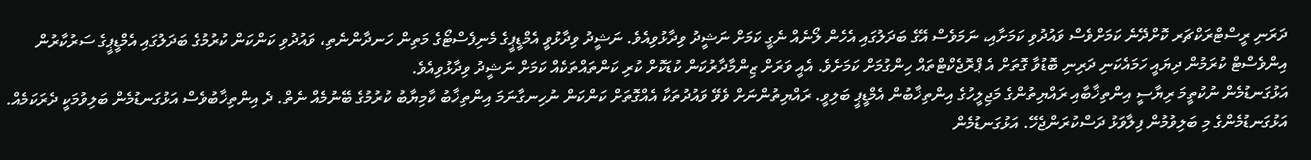ދަރަނި ރީސްޓްރަކްޗަރ ކޮށްދޭނެ ކަމަށްވެސް ވައުދުވި ކަމަށާއި، ނަމަވެސް އޭގެ ބަދަލުގައި އެހެން ލޯނެއް ނެގީ ކަމަށް ނަޝީދު ވިދާޅުވިއެވެ. ނަޝީދު ވިދާޅުވީ އެމްޑީޕީގެ މެނިފެސްޓޯގެ މަތިން ހަނދާންނެތި، ވައުދުވި ކަންކަން ކުރުމުގެ ބަދަލުގައި އެމްޑީޕީގެ ސަރުކާރުން އިންވެސްޓް ކުރަމުން ދިޔައީ ހަމައެކަނި ދަރިނި ބޮޑުވާ ގޮތަށް އެ ޕްރޮޖެކްޓްތައް ހިންގުމަށް ކަމަށެވެ. އެއީ ވަރަށް ޒިންމާދާރުކަން ކުޑަކޮށް ކުރި ކަންތައްތަކެއް ކަމަށް ނަޝީދު ވިދާޅުވިއެވެ.
އަޅުގަނޑުމެން ނުކުތީމަ ރިޔާސީ އިންތިޚާބާއި ރައްޔިތުންގެ މަޖިލީހުގެ އިންތިޚާބުން އެމްޑީޕީ ބަލިވީ. ރައްޔިތުންނަށް ވެވޭ ވައުދުތަކާ އެއްގޮތަށް ކަންކަން ނުހިނގާނަމަ އިންތިޚާބު ކާމިޔާބު ކުރުމުގެ ބޭނުމެއް ނެތް. ދެ އިންތިޚާބުވެސް އަޅުގަނޑުމެން ބަލިވުމަކީ ދެރަކަމެއް. އަޅުގަނޑުމެންގެ މި ބަލިވުމުން ފިލާވަޅު ދަސްކުރަންޖެހޭ. އަޅުގަނޑުމެން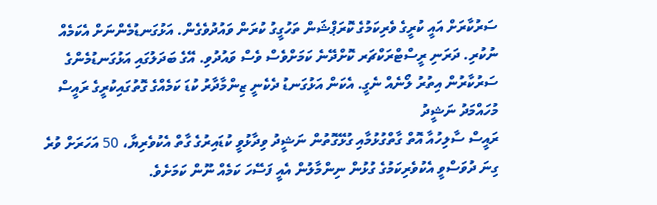ސަރުކާރަށް އައީ ކުރީގެ ވެރިކަމުގެ ކޮރަޕްޝަން ތަހުގީގު ކުރަން ވައުދުވެގެން. އަޅުގަނޑުމެންނަށް އެކަމެއް ނުކުރި. ދަރަނި ރީސްޓްރަކްޗަރ ކޮށްދޭނެ ކަމަށްވެސް ވެސް ވައުދުވި. އޭގެ ބަދަލުގައި އަޅުގަނޑުމެންގެ ސަރުކާރުން އިތުރު ލޯނެއް ނެގީ. އެކަން އަޅުގަނޑު ދެކެނީ ޒިންމާދާރު ކުޑަ ކަމެއްގެ ގޮތުގައިކުރީގެ ރައީސް މުހައްމަދު ނަޝީދު
ރައީސް ސާލިހުއާ އޮތް ގާތްގުޅުމާއި ގުޅޭގޮތުން ނަޝީދު ވިދާޅުވީ ކުޑައިރުގެ ގާތް އެކުވެރިޔާ، 50 އަހަރަށް ވުރެ ގިނަ ދުވަސްވީ އެކުވެރިކަމުގެ ގުޅުން ނިންމާލުން އެއީ ފަސޭހަ ކަމެއް ނޫން ކަމަށެވެ.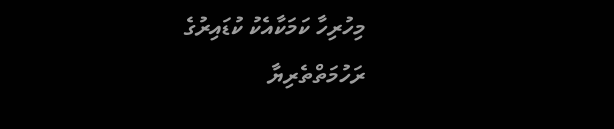މިހުރިހާ ކަމަކާއެކު ކުޑައިރުގެ ރަހުމަތްތެރިޔާ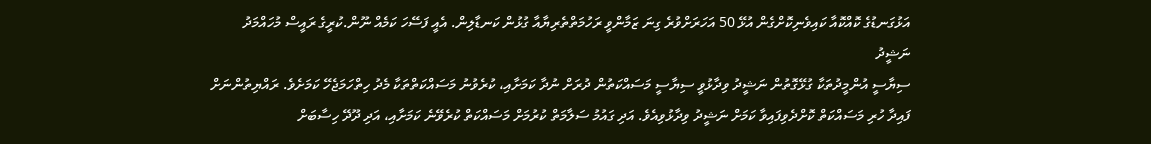އަޅުގަނޑުގެ ކޮއްކޮއާ ކައިވެނިކޮށްގެން އުޅޭ 50 އަހަރަށްވުރެ ގިނަ ޒަމާންވީ ރަހުމަތްތެރިޔާއާ ގުޅުން ކަނޑާލިން. އެއީ ފަސޭހަ ކަމެއް ނޫން.ކުރީގެ ރައީސް މުހައްމަދު ނަޝީދު
ސިޔާސީ އުންމީދުތަކާ ގުޅޭގޮތުން ނަޝީދު ވިދާޅުވީ ސިޔާސީ މަސައްކަތުން ދުރަށް ނުދާ ކަމަށާއި، ކުރެވުނު މަސައްކަތްތަކާ މެދު ހިތްހަމަޖެހޭ ކަމަށެވެ. ރައްޔިތުންނަށް ފައިދާ ހުރި މަސައްކަތް ކޮށްދެވިފައިވާ ކަމަށް ނަޝީދު ވިދާޅުވިއެވެ. އަދި ގައުމު ސަލާމަތް ކުރުމަށް މަސައްކަތް ކުރެވޭނެ ކަމަށާއި، އަދި ދޫދޭ ހިސާބަށް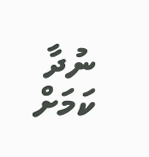ނުދާ ކަމަށް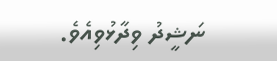ނަޝީދު ވިދާޅުވިއެވެ.